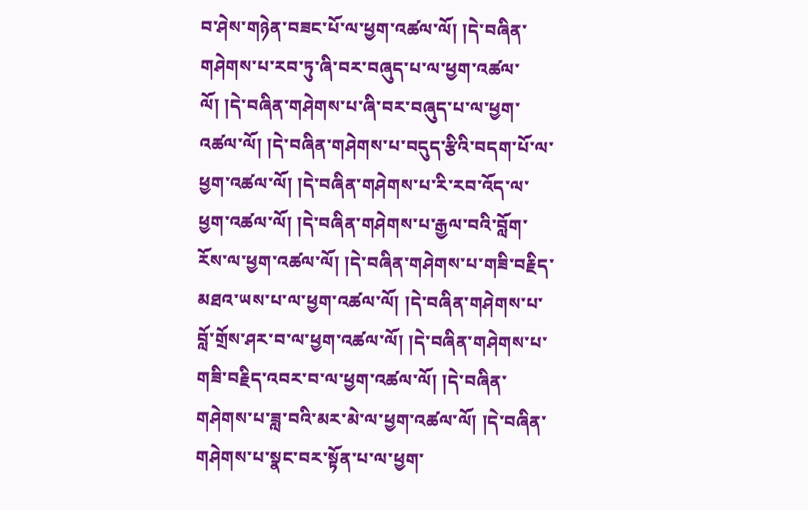བ་ཤེས་གཉེན་བཟང་པོ་ལ་ཕྱག་འཚལ་ལོ། །དེ་བཞིན་གཤེགས་པ་རབ་ཏུ་ཞི་བར་བཞུད་པ་ལ་ཕྱག་འཚལ་ལོ། །དེ་བཞིན་གཤེགས་པ་ཞི་བར་བཞུད་པ་ལ་ཕྱག་འཚལ་ལོ། །དེ་བཞིན་གཤེགས་པ་བདུད་རྩིའི་བདག་པོ་ལ་ཕྱག་འཚལ་ལོ། །དེ་བཞིན་གཤེགས་པ་རི་རབ་འོད་ལ་ཕྱག་འཚལ་ལོ། །དེ་བཞིན་གཤེགས་པ་རྒྱལ་བའི་བློག་རོས་ལ་ཕྱག་འཚལ་ལོ། །དེ་བཞིན་གཤེགས་པ་གཟི་བརྗིད་མཐའ་ཡས་པ་ལ་ཕྱག་འཚལ་ལོ། །དེ་བཞིན་གཤེགས་པ་བློ་གྲོས་ཤར་བ་ལ་ཕྱག་འཚལ་ལོ། །དེ་བཞིན་གཤེགས་པ་གཟི་བརྗིད་འབར་བ་ལ་ཕྱག་འཚལ་ལོ། །དེ་བཞིན་གཤེགས་པ་ཟླ་བའི་མར་མེ་ལ་ཕྱག་འཚལ་ལོ། །དེ་བཞིན་གཤེགས་པ་སྣང་བར་སྟོན་པ་ལ་ཕྱག་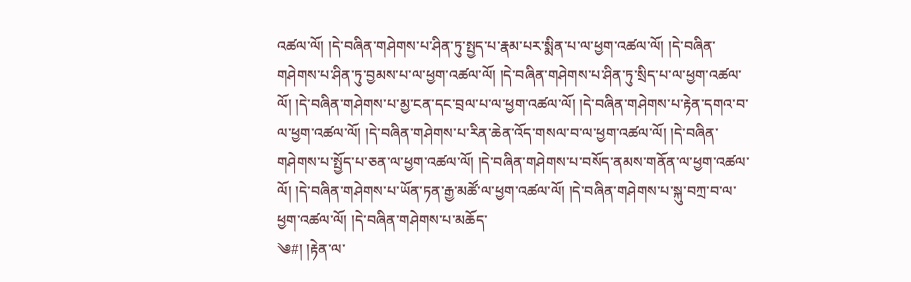འཚལ་ལོ། །དེ་བཞིན་གཤེགས་པ་ཤིན་ཏུ་སྤྱད་པ་རྣམ་པར་སྨིན་པ་ལ་ཕྱག་འཚལ་ལོ། །དེ་བཞིན་གཤེགས་པ་ཤིན་ཏུ་བྱམས་པ་ལ་ཕྱག་འཚལ་ལོ། །དེ་བཞིན་གཤེགས་པ་ཤིན་ཏུ་སྲིད་པ་ལ་ཕྱག་འཚལ་ལོ། །དེ་བཞིན་གཤེགས་པ་མྱ་ངན་དང་བྲལ་པ་ལ་ཕྱག་འཚལ་ལོ། །དེ་བཞིན་གཤེགས་པ་རྟེན་དགའ་བ་ལ་ཕྱག་འཚལ་ལོ། །དེ་བཞིན་གཤེགས་པ་རིན་ཆེན་འོད་གསལ་བ་ལ་ཕྱག་འཚལ་ལོ། །དེ་བཞིན་གཤེགས་པ་སྤྱོད་པ་ཅན་ལ་ཕྱག་འཚལ་ལོ། །དེ་བཞིན་གཤེགས་པ་བསོད་ནམས་གནོན་ལ་ཕྱག་འཚལ་ལོ། །དེ་བཞིན་གཤེགས་པ་ཡོན་ཏན་རྒྱ་མཚོ་ལ་ཕྱག་འཚལ་ལོ། །དེ་བཞིན་གཤེགས་པ་སྐུ་བཀྲ་བ་ལ་ཕྱག་འཚལ་ལོ། །དེ་བཞིན་གཤེགས་པ་མཆོད་
༄#། །རྟེན་ལ་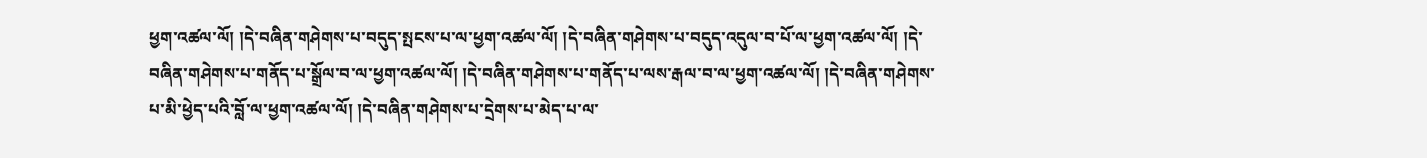ཕྱག་འཚལ་ལོ། །དེ་བཞིན་གཤེགས་པ་བདུད་སྤངས་པ་ལ་ཕྱག་འཚལ་ལོ། །དེ་བཞིན་གཤེགས་པ་བདུད་འདུལ་བ་པོ་ལ་ཕྱག་འཚལ་ལོ། །དེ་བཞིན་གཤེགས་པ་གནོད་པ་སྒྲོལ་བ་ལ་ཕྱག་འཚལ་ལོ། །དེ་བཞིན་གཤེགས་པ་གནོད་པ་ལས་རྒལ་བ་ལ་ཕྱག་འཚལ་ལོ། །དེ་བཞིན་གཤེགས་པ་མི་ཕྱེད་པའི་བློ་ལ་ཕྱག་འཚལ་ལོ། །དེ་བཞིན་གཤེགས་པ་དྲེགས་པ་མེད་པ་ལ་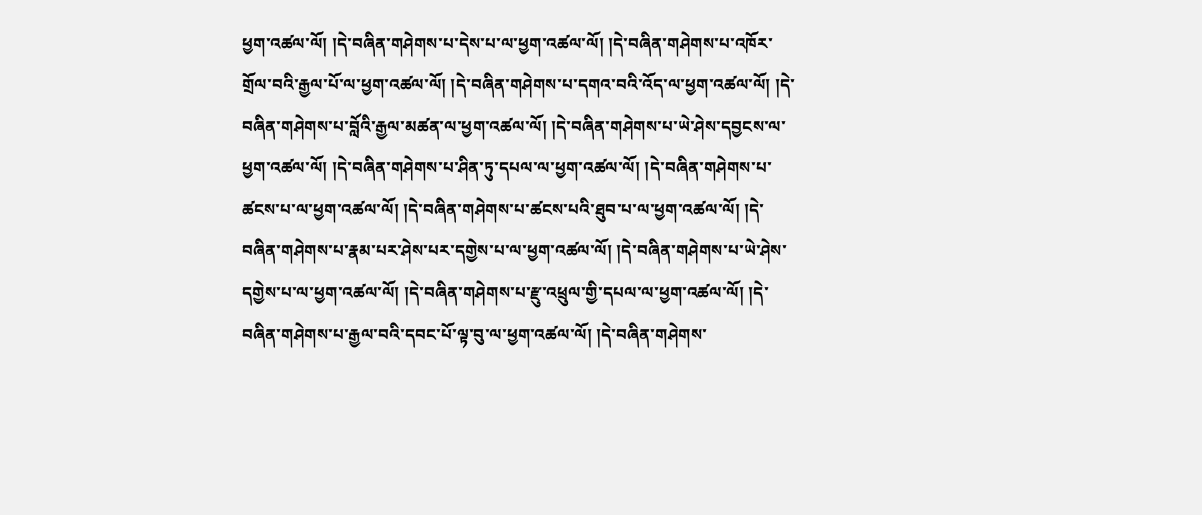ཕྱག་འཚལ་ལོ། །དེ་བཞིན་གཤེགས་པ་དེས་པ་ལ་ཕྱག་འཚལ་ལོ། །དེ་བཞིན་གཤེགས་པ་འཁོར་གྲོལ་བའི་རྒྱལ་པོ་ལ་ཕྱག་འཚལ་ལོ། །དེ་བཞིན་གཤེགས་པ་དགའ་བའི་འོད་ལ་ཕྱག་འཚལ་ལོ། །དེ་བཞིན་གཤེགས་པ་བློའི་རྒྱལ་མཚན་ལ་ཕྱག་འཚལ་ལོ། །དེ་བཞིན་གཤེགས་པ་ཡེ་ཤེས་དབྱངས་ལ་ཕྱག་འཚལ་ལོ། །དེ་བཞིན་གཤེགས་པ་ཤིན་ཏུ་དཔལ་ལ་ཕྱག་འཚལ་ལོ། །དེ་བཞིན་གཤེགས་པ་ཚངས་པ་ལ་ཕྱག་འཚལ་ལོ། །དེ་བཞིན་གཤེགས་པ་ཚངས་པའི་ཐུབ་པ་ལ་ཕྱག་འཚལ་ལོ། །དེ་བཞིན་གཤེགས་པ་རྣམ་པར་ཤེས་པར་དགྱེས་པ་ལ་ཕྱག་འཚལ་ལོ། །དེ་བཞིན་གཤེགས་པ་ཡེ་ཤེས་དགྱེས་པ་ལ་ཕྱག་འཚལ་ལོ། །དེ་བཞིན་གཤེགས་པ་རྫུ་འཕྲུལ་གྱི་དཔལ་ལ་ཕྱག་འཚལ་ལོ། །དེ་བཞིན་གཤེགས་པ་རྒྱལ་བའི་དབང་པོ་ལྟ་བུ་ལ་ཕྱག་འཚལ་ལོ། །དེ་བཞིན་གཤེགས་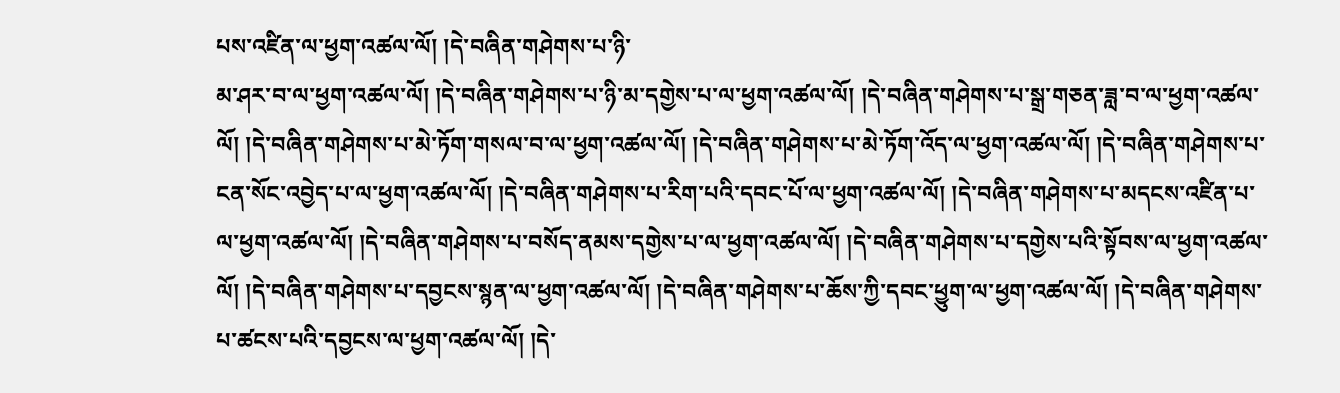པས་འཛིན་ལ་ཕྱག་འཚལ་ལོ། །དེ་བཞིན་གཤེགས་པ་ཉི་
མ་ཤར་བ་ལ་ཕྱག་འཚལ་ལོ། །དེ་བཞིན་གཤེགས་པ་ཉི་མ་དགྱེས་པ་ལ་ཕྱག་འཚལ་ལོ། །དེ་བཞིན་གཤེགས་པ་སྒྲ་གཅན་ཟླ་བ་ལ་ཕྱག་འཚལ་ལོ། །དེ་བཞིན་གཤེགས་པ་མེ་ཏོག་གསལ་བ་ལ་ཕྱག་འཚལ་ལོ། །དེ་བཞིན་གཤེགས་པ་མེ་ཏོག་འོད་ལ་ཕྱག་འཚལ་ལོ། །དེ་བཞིན་གཤེགས་པ་ངན་སོང་འབྱེད་པ་ལ་ཕྱག་འཚལ་ལོ། །དེ་བཞིན་གཤེགས་པ་རིག་པའི་དབང་པོ་ལ་ཕྱག་འཚལ་ལོ། །དེ་བཞིན་གཤེགས་པ་མདངས་འཛིན་པ་ལ་ཕྱག་འཚལ་ལོ། །དེ་བཞིན་གཤེགས་པ་བསོད་ནམས་དགྱེས་པ་ལ་ཕྱག་འཚལ་ལོ། །དེ་བཞིན་གཤེགས་པ་དགྱེས་པའི་སྟོབས་ལ་ཕྱག་འཚལ་ལོ། །དེ་བཞིན་གཤེགས་པ་དབྱངས་སྙན་ལ་ཕྱག་འཚལ་ལོ། །དེ་བཞིན་གཤེགས་པ་ཆོས་ཀྱི་དབང་ཕྱུག་ལ་ཕྱག་འཚལ་ལོ། །དེ་བཞིན་གཤེགས་པ་ཚངས་པའི་དབྱངས་ལ་ཕྱག་འཚལ་ལོ། །དེ་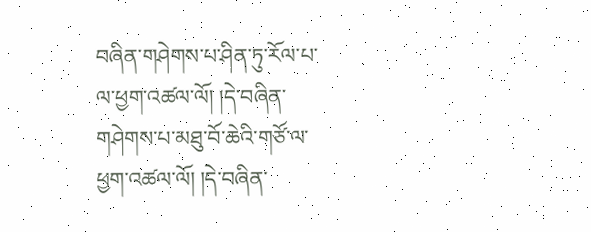བཞིན་གཤེགས་པ་ཤིན་ཏུ་རོལ་པ་ལ་ཕྱག་འཚལ་ལོ། །དེ་བཞིན་གཤེགས་པ་མཐུ་བོ་ཆེའི་གཙོ་ལ་ཕྱག་འཚལ་ལོ། །དེ་བཞིན་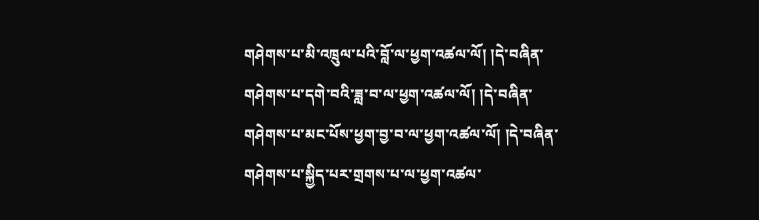གཤེགས་པ་མི་འཁྲུལ་པའི་བློ་ལ་ཕྱག་འཚལ་ལོ། །དེ་བཞིན་གཤེགས་པ་དགེ་བའི་ཟླ་བ་ལ་ཕྱག་འཚལ་ལོ། །དེ་བཞིན་གཤེགས་པ་མང་པོས་ཕྱག་བྱ་བ་ལ་ཕྱག་འཚལ་ལོ། །དེ་བཞིན་གཤེགས་པ་སྐྱིད་པར་གྲགས་པ་ལ་ཕྱག་འཚལ་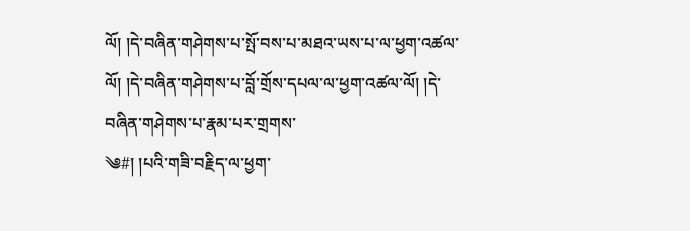ལོ། །དེ་བཞིན་གཤེགས་པ་སྤོ་བས་པ་མཐའ་ཡས་པ་ལ་ཕྱག་འཚལ་ལོ། །དེ་བཞིན་གཤེགས་པ་བློ་གྲོས་དཔལ་ལ་ཕྱག་འཚལ་ལོ། །དེ་བཞིན་གཤེགས་པ་རྣམ་པར་གྲགས་
༄#། །པའི་གཟི་བརྗིད་ལ་ཕྱག་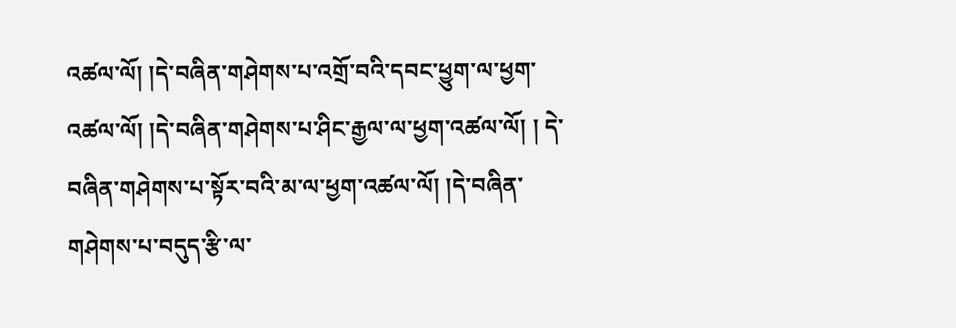འཚལ་ལོ། །དེ་བཞིན་གཤེགས་པ་འགྲོ་བའི་དབང་ཕྱུག་ལ་ཕྱག་འཚལ་ལོ། །དེ་བཞིན་གཤེགས་པ་ཤིང་རྒྱལ་ལ་ཕྱག་འཚལ་ལོ། ། དེ་བཞིན་གཤེགས་པ་སྟོར་བའི་མ་ལ་ཕྱག་འཚལ་ལོ། །དེ་བཞིན་གཤེགས་པ་བདུད་རྩི་ལ་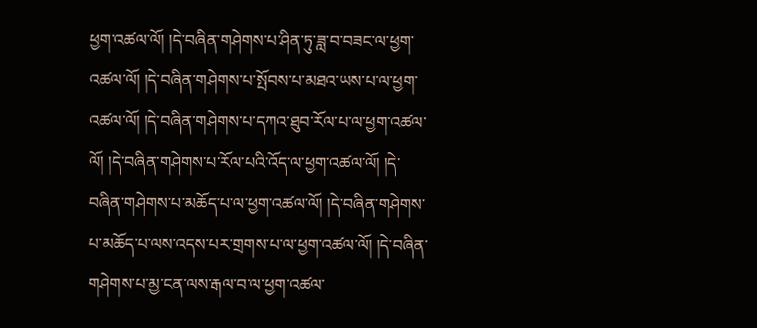ཕྱག་འཚལ་ལོ། །དེ་བཞིན་གཤེགས་པ་ཤིན་ཏུ་ཟླ་བ་བཟང་ལ་ཕྱག་འཚལ་ལོ། །དེ་བཞིན་གཤེགས་པ་སྤོབས་པ་མཐའ་ཡས་པ་ལ་ཕྱག་འཚལ་ལོ། །དེ་བཞིན་གཤེགས་པ་དཀའ་ཐུབ་རོལ་པ་ལ་ཕྱག་འཚལ་ལོ། །དེ་བཞིན་གཤེགས་པ་རོལ་པའི་འོད་ལ་ཕྱག་འཚལ་ལོ། །དེ་བཞིན་གཤེགས་པ་མཆོད་པ་ལ་ཕྱག་འཚལ་ལོ། །དེ་བཞིན་གཤེགས་པ་མཆོད་པ་ལས་འདས་པར་གྲགས་པ་ལ་ཕྱག་འཚལ་ལོ། །དེ་བཞིན་གཤེགས་པ་མྱ་ངན་ལས་རྒལ་བ་ལ་ཕྱག་འཚལ་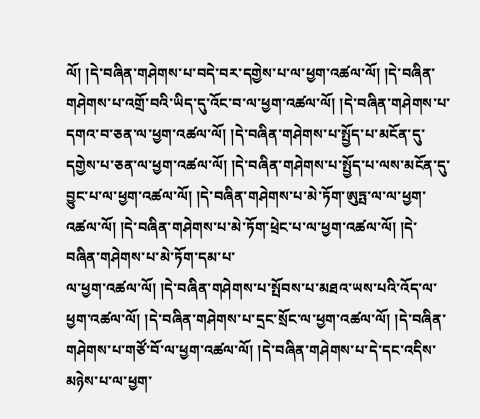ལོ། །དེ་བཞིན་གཤེགས་པ་བདེ་བར་དགྱེས་པ་ལ་ཕྱག་འཚལ་ལོ། །དེ་བཞིན་གཤེགས་པ་འགྲོ་བའི་ཡིད་དུ་འོང་བ་ལ་ཕྱག་འཚལ་ལོ། །དེ་བཞིན་གཤེགས་པ་དགའ་བ་ཅན་ལ་ཕྱག་འཚལ་ལོ། །དེ་བཞིན་གཤེགས་པ་སྤྱོད་པ་མངོན་དུ་དགྱེས་པ་ཅན་ལ་ཕྱག་འཚལ་ལོ། །དེ་བཞིན་གཤེགས་པ་སྤྱོད་པ་ལས་མངོན་དུ་བྱུང་པ་ལ་ཕྱག་འཚལ་ལོ། །དེ་བཞིན་གཤེགས་པ་མེ་ཏོག་ཨུཏྤ་ལ་ལ་ཕྱག་འཚལ་ལོ། །དེ་བཞིན་གཤེགས་པ་མེ་ཏོག་ཕྲེང་པ་ལ་ཕྱག་འཚལ་ལོ། །དེ་བཞིན་གཤེགས་པ་མེ་ཏོག་དམ་པ་
ལ་ཕྱག་འཚལ་ལོ། །དེ་བཞིན་གཤེགས་པ་སྤོབས་པ་མཐའ་ཡས་པའི་འོད་ལ་ཕྱག་འཚལ་ལོ། །དེ་བཞིན་གཤེགས་པ་དྲང་སྲོང་ལ་ཕྱག་འཚལ་ལོ། །དེ་བཞིན་གཤེགས་པ་གཙོ་བོ་ལ་ཕྱག་འཚལ་ལོ། །དེ་བཞིན་གཤེགས་པ་དེ་དང་འདིས་མཉེས་པ་ལ་ཕྱག་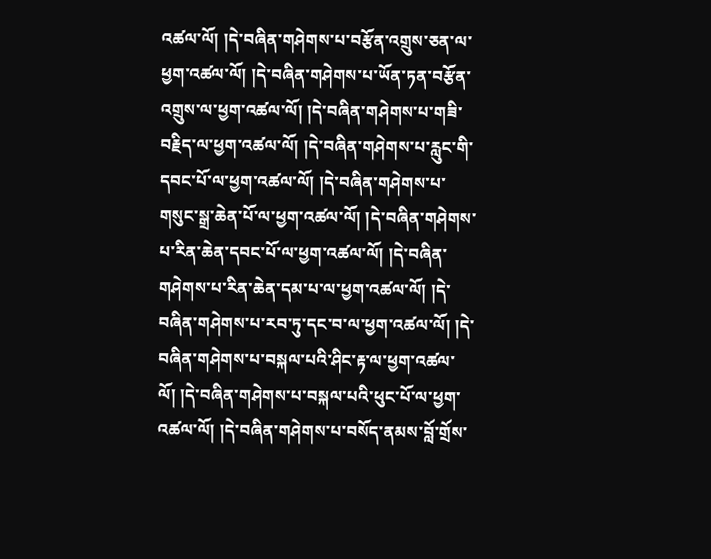འཚལ་ལོ། །དེ་བཞིན་གཤེགས་པ་བརྩོན་འགྲུས་ཅན་ལ་ཕྱག་འཚལ་ལོ། །དེ་བཞིན་གཤེགས་པ་ཡོན་ཏན་བརྩོན་འགྲུས་ལ་ཕྱག་འཚལ་ལོ། །དེ་བཞིན་གཤེགས་པ་གཟི་བརྗིད་ལ་ཕྱག་འཚལ་ལོ། །དེ་བཞིན་གཤེགས་པ་རླུང་གི་དབང་པོ་ལ་ཕྱག་འཚལ་ལོ། །དེ་བཞིན་གཤེགས་པ་གསུང་སྒྲ་ཆེན་པོ་ལ་ཕྱག་འཚལ་ལོ། །དེ་བཞིན་གཤེགས་པ་རིན་ཆེན་དབང་པོ་ལ་ཕྱག་འཚལ་ལོ། །དེ་བཞིན་གཤེགས་པ་རིན་ཆེན་དམ་པ་ལ་ཕྱག་འཚལ་ལོ། །དེ་བཞིན་གཤེགས་པ་རབ་ཏུ་དང་བ་ལ་ཕྱག་འཚལ་ལོ། །དེ་བཞིན་གཤེགས་པ་བསྐལ་པའི་ཤིང་རྟ་ལ་ཕྱག་འཚལ་ལོ། །དེ་བཞིན་གཤེགས་པ་བསྐལ་པའི་ཕུང་པོ་ལ་ཕྱག་འཚལ་ལོ། །དེ་བཞིན་གཤེགས་པ་བསོད་ནམས་བློ་གྲོས་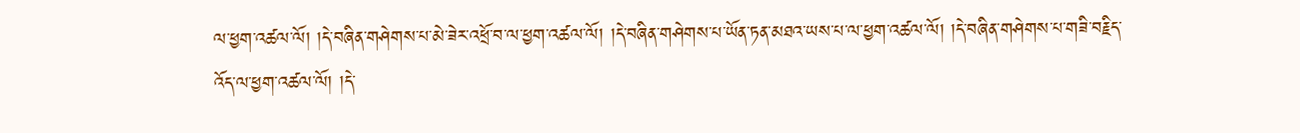ལ་ཕྱག་འཚལ་ལོ། །དེ་བཞིན་གཤེགས་པ་མེ་ཟེར་འཕྲོ་བ་ལ་ཕྱག་འཚལ་ལོ། །དེ་བཞིན་གཤེགས་པ་ཡོན་ཏན་མཐའ་ཡས་པ་ལ་ཕྱག་འཚལ་ལོ། །དེ་བཞིན་གཤེགས་པ་གཟི་བརྗིད་འོད་ལ་ཕྱག་འཚལ་ལོ། །དེ་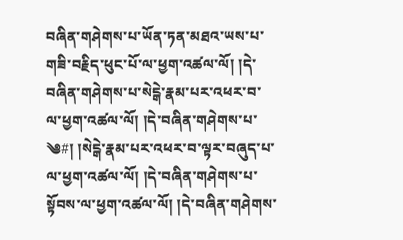བཞིན་གཤེགས་པ་ཡོན་ཏན་མཐའ་ཡས་པ་གཟི་བརྗིད་ཕུང་པོ་ལ་ཕྱག་འཚལ་ལོ། །དེ་བཞིན་གཤེགས་པ་སེངྒེ་རྣམ་པར་འཕར་བ་ལ་ཕྱག་འཚལ་ལོ། །དེ་བཞིན་གཤེགས་པ་
༄#། །སེངྒེ་རྣམ་པར་འཕར་བ་ལྟར་བཞུད་པ་ལ་ཕྱག་འཚལ་ལོ། །དེ་བཞིན་གཤེགས་པ་སྟོབས་ལ་ཕྱག་འཚལ་ལོ། །དེ་བཞིན་གཤེགས་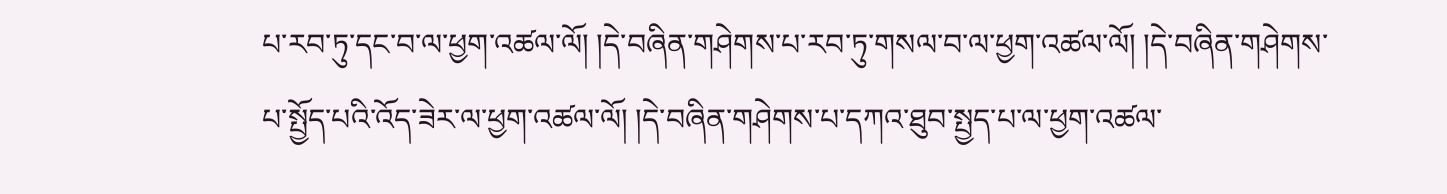པ་རབ་ཏུ་དང་བ་ལ་ཕྱག་འཚལ་ལོ། །དེ་བཞིན་གཤེགས་པ་རབ་ཏུ་གསལ་བ་ལ་ཕྱག་འཚལ་ལོ། །དེ་བཞིན་གཤེགས་པ་སྤྱོད་པའི་འོད་ཟེར་ལ་ཕྱག་འཚལ་ལོ། །དེ་བཞིན་གཤེགས་པ་དཀའ་ཐུབ་སྤྱད་པ་ལ་ཕྱག་འཚལ་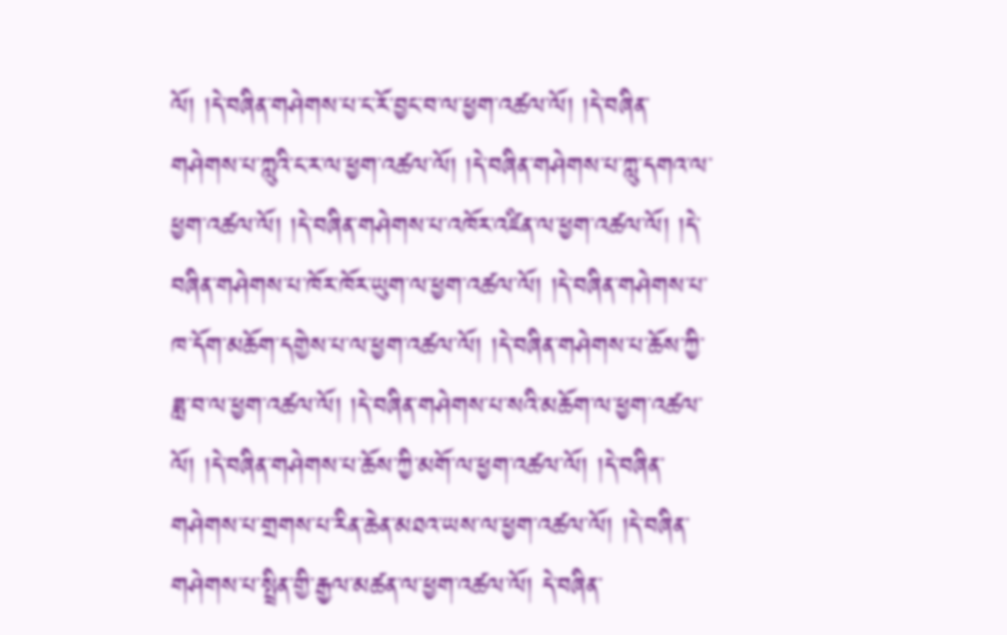ལོ། །དེ་བཞིན་གཤེགས་པ་ང་རོ་བྱང་བ་ལ་ཕྱག་འཚལ་ལོ། །དེ་བཞིན་གཤེགས་པ་ཀླུའི་ང་ར་ལ་ཕྱག་འཚལ་ལོ། །དེ་བཞིན་གཤེགས་པ་ཀླུ་དགའ་ལ་ཕྱག་འཚལ་ལོ། །དེ་བཞིན་གཤེགས་པ་འཁོར་འཛིན་ལ་ཕྱག་འཚལ་ལོ། །དེ་བཞིན་གཤེགས་པ་ཁོར་ཁོར་ཡུག་ལ་ཕྱག་འཚལ་ལོ། །དེ་བཞིན་གཤེགས་པ་ཁ་དོག་མཆོག་དགྱེས་པ་ལ་ཕྱག་འཚལ་ལོ། །དེ་བཞིན་གཤེགས་པ་ཆོས་ཀྱི་ཟླ་བ་ལ་ཕྱག་འཚལ་ལོ། །དེ་བཞིན་གཤེགས་པ་སའི་མཆོག་ལ་ཕྱག་འཚལ་ལོ། །དེ་བཞིན་གཤེགས་པ་ཆོས་ཀྱི་མགོ་ལ་ཕྱག་འཚལ་ལོ། །དེ་བཞིན་གཤེགས་པ་གྲགས་པ་རིན་ཆེན་མཐའ་ཡས་ལ་ཕྱག་འཚལ་ལོ། །དེ་བཞིན་གཤེགས་པ་སྤྲིན་གྱི་རྒྱལ་མཚན་ལ་ཕྱག་འཚལ་ལོ། དེ་བཞིན་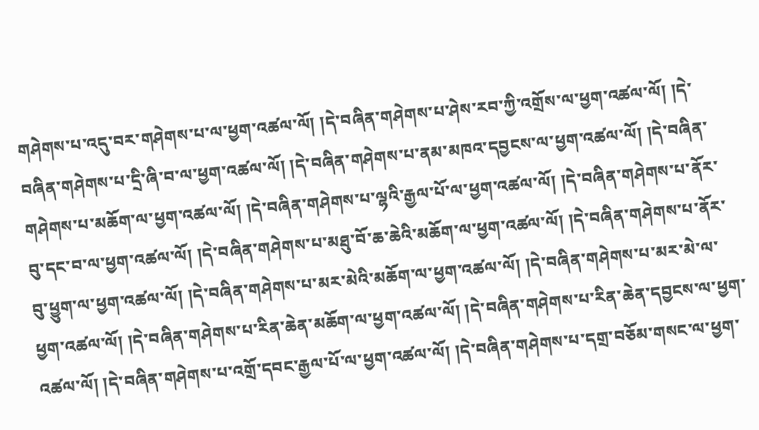གཤེགས་པ་འདུ་བར་གཤེགས་པ་ལ་ཕྱག་འཚལ་ལོ། །དེ་བཞིན་གཤེགས་པ་ཤེས་རབ་ཀྱི་འགྲོས་ལ་ཕྱག་འཚལ་ལོ། །དེ་བཞིན་གཤེགས་པ་དྲི་ཞི་བ་ལ་ཕྱག་འཚལ་ལོ། །དེ་བཞིན་གཤེགས་པ་ནམ་མཁའ་དབྱངས་ལ་ཕྱག་འཚལ་ལོ། །དེ་བཞིན་
གཤེགས་པ་མཆོག་ལ་ཕྱག་འཚལ་ལོ། །དེ་བཞིན་གཤེགས་པ་ལྷའི་རྒྱལ་པོ་ལ་ཕྱག་འཚལ་ལོ། །དེ་བཞིན་གཤེགས་པ་ནོར་བུ་དང་བ་ལ་ཕྱག་འཚལ་ལོ། །དེ་བཞིན་གཤེགས་པ་མཐུ་བོ་ཆ་ཆེའི་མཆོག་ལ་ཕྱག་འཚལ་ལོ། །དེ་བཞིན་གཤེགས་པ་ནོར་བུ་ཕྱུག་ལ་ཕྱག་འཚལ་ལོ། །དེ་བཞིན་གཤེགས་པ་མར་མེའི་མཆོག་ལ་ཕྱག་འཚལ་ལོ། །དེ་བཞིན་གཤེགས་པ་མར་མེ་ལ་ཕྱག་འཚལ་ལོ། །དེ་བཞིན་གཤེགས་པ་རིན་ཆེན་མཆོག་ལ་ཕྱག་འཚལ་ལོ། །དེ་བཞིན་གཤེགས་པ་རིན་ཆེན་དབྱངས་ལ་ཕྱག་འཚལ་ལོ། །དེ་བཞིན་གཤེགས་པ་འགྲོ་དབང་རྒྱལ་པོ་ལ་ཕྱག་འཚལ་ལོ། །དེ་བཞིན་གཤེགས་པ་དགྲ་བཅོམ་གསང་ལ་ཕྱག་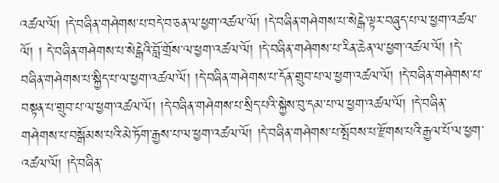འཚལ་ལོ། །དེ་བཞིན་གཤེགས་པ་བདེ་བ་ཅན་ལ་ཕྱག་འཚལ་ལོ། །དེ་བཞིན་གཤེགས་པ་སེངྒེ་ལྟར་བཞུད་པ་ལ་ཕྱག་འཚལ་ལོ། ། དེ་བཞིན་གཤེགས་པ་སེངྒེའི་བློ་གྲོས་ལ་ཕྱག་འཚལ་ལོ། །དེ་བཞིན་གཤེགས་པ་རིན་ཆེན་ལ་ཕྱག་འཚལ་ལོ། །དེ་བཞིན་གཤེགས་པ་སྐྱིད་པ་ལ་ཕྱག་འཚལ་ལོ། །དེ་བཞིན་གཤེགས་པ་དོན་གྲུབ་པ་ལ་ཕྱག་འཚལ་ལོ། །དེ་བཞིན་གཤེགས་པ་བསྟན་པ་གྲུབ་པ་ལ་ཕྱག་འཚལ་ལོ། །དེ་བཞིན་གཤེགས་པ་སྲིད་པའི་སྐྱེས་བུ་དམ་པ་ལ་ཕྱག་འཚལ་ལོ། །དེ་བཞིན་གཤེགས་པ་བསྒོམས་པའི་མེ་ཏོག་རྒྱས་པ་ལ་ཕྱག་འཚལ་ལོ། །དེ་བཞིན་གཤེགས་པ་སྤོབས་པ་རྫོགས་པའི་རྒྱལ་པོ་ལ་ཕྱག་འཚལ་ལོ། །དེ་བཞིན་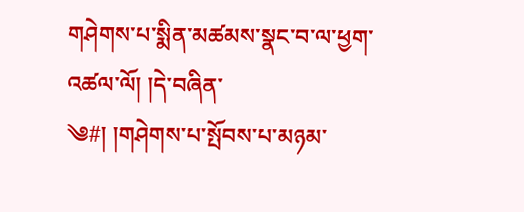གཤེགས་པ་སྨིན་མཚམས་སྣང་བ་ལ་ཕྱག་འཚལ་ལོ། །དེ་བཞིན་
༄#། །གཤེགས་པ་སྤོབས་པ་མཉམ་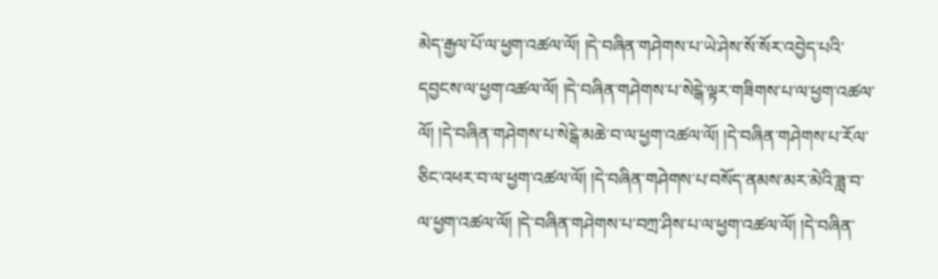མེད་རྒྱལ་པོ་ལ་ཕྱག་འཚལ་ལོ། །དེ་བཞིན་གཤེགས་པ་ཡེ་ཤེས་སོ་སོར་འབྱེད་པའི་དབྱངས་ལ་ཕྱག་འཚལ་ལོ། །དེ་བཞིན་གཤེགས་པ་སེངྒེ་ལྟར་གཟིགས་པ་ལ་ཕྱག་འཚལ་ལོ། །དེ་བཞིན་གཤེགས་པ་སེངྒེ་མཆེ་བ་ལ་ཕྱག་འཚལ་ལོ། །དེ་བཞིན་གཤེགས་པ་རོལ་ཅིང་འཕར་བ་ལ་ཕྱག་འཚལ་ལོ། །དེ་བཞིན་གཤེགས་པ་བསོད་ནམས་མར་མེའི་ཟླ་བ་ལ་ཕྱག་འཚལ་ལོ། །དེ་བཞིན་གཤེགས་པ་བཀྲ་ཤིས་པ་ལ་ཕྱག་འཚལ་ལོ། །དེ་བཞིན་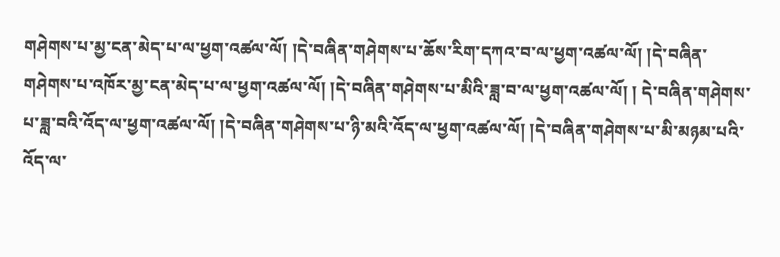གཤེགས་པ་མྱ་ངན་མེད་པ་ལ་ཕྱག་འཚལ་ལོ། །དེ་བཞིན་གཤེགས་པ་ཆོས་རིག་དཀའ་བ་ལ་ཕྱག་འཚལ་ལོ། །དེ་བཞིན་གཤེགས་པ་འཁོར་མྱ་ངན་མེད་པ་ལ་ཕྱག་འཚལ་ལོ། །དེ་བཞིན་གཤེགས་པ་མིའི་ཟླ་བ་ལ་ཕྱག་འཚལ་ལོ། ། དེ་བཞིན་གཤེགས་པ་ཟླ་བའི་འོད་ལ་ཕྱག་འཚལ་ལོ། །དེ་བཞིན་གཤེགས་པ་ཉི་མའི་འོད་ལ་ཕྱག་འཚལ་ལོ། །དེ་བཞིན་གཤེགས་པ་མི་མཉམ་པའི་འོད་ལ་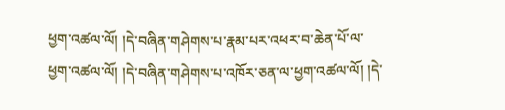ཕྱག་འཚལ་ལོ། །དེ་བཞིན་གཤེགས་པ་རྣམ་པར་འཕར་བ་ཆེན་པོ་ལ་ཕྱག་འཚལ་ལོ། །དེ་བཞིན་གཤེགས་པ་འཁོར་ཅན་ལ་ཕྱག་འཚལ་ལོ། །དེ་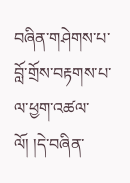བཞིན་གཤེགས་པ་བློ་གྲོས་བརྟགས་པ་ལ་ཕྱག་འཚལ་ལོ། །དེ་བཞིན་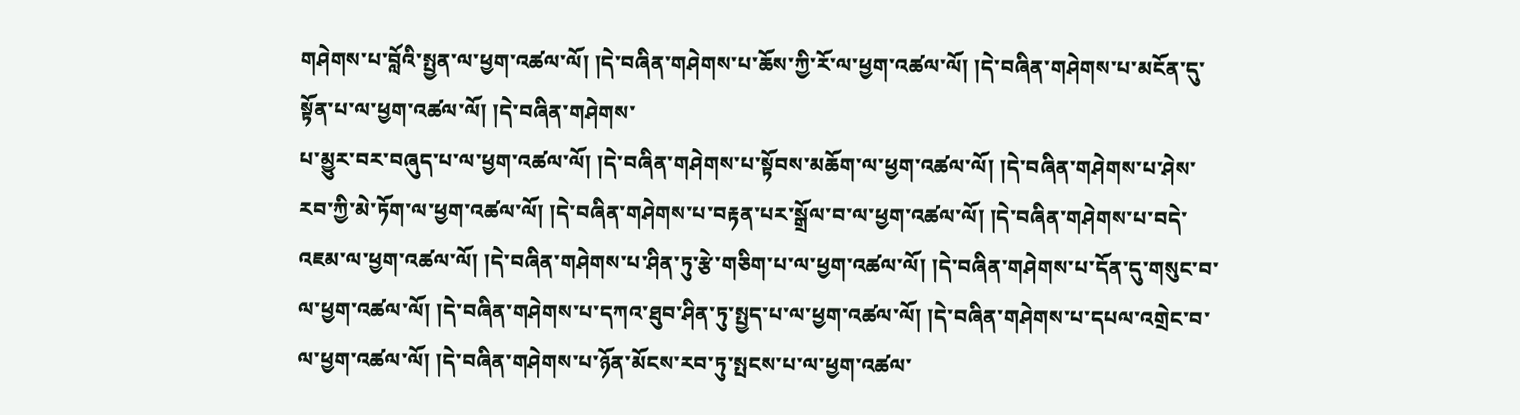གཤེགས་པ་བློའི་སྤྱན་ལ་ཕྱག་འཚལ་ལོ། །དེ་བཞིན་གཤེགས་པ་ཆོས་ཀྱི་རོ་ལ་ཕྱག་འཚལ་ལོ། །དེ་བཞིན་གཤེགས་པ་མངོན་དུ་སྟོན་པ་ལ་ཕྱག་འཚལ་ལོ། །དེ་བཞིན་གཤེགས་
པ་མྱུར་བར་བཞུད་པ་ལ་ཕྱག་འཚལ་ལོ། །དེ་བཞིན་གཤེགས་པ་སྟོབས་མཆོག་ལ་ཕྱག་འཚལ་ལོ། །དེ་བཞིན་གཤེགས་པ་ཤེས་རབ་ཀྱི་མེ་ཏོག་ལ་ཕྱག་འཚལ་ལོ། །དེ་བཞིན་གཤེགས་པ་བརྟན་པར་སྒྲོལ་བ་ལ་ཕྱག་འཚལ་ལོ། །དེ་བཞིན་གཤེགས་པ་བདེ་འཇམ་ལ་ཕྱག་འཚལ་ལོ། །དེ་བཞིན་གཤེགས་པ་ཤིན་ཏུ་རྩེ་གཅིག་པ་ལ་ཕྱག་འཚལ་ལོ། །དེ་བཞིན་གཤེགས་པ་དོན་དུ་གསུང་བ་ལ་ཕྱག་འཚལ་ལོ། །དེ་བཞིན་གཤེགས་པ་དཀའ་ཐུབ་ཤིན་ཏུ་སྤྱད་པ་ལ་ཕྱག་འཚལ་ལོ། །དེ་བཞིན་གཤེགས་པ་དཔལ་འགྲེང་བ་ལ་ཕྱག་འཚལ་ལོ། །དེ་བཞིན་གཤེགས་པ་ཉོན་མོངས་རབ་ཏུ་སྤངས་པ་ལ་ཕྱག་འཚལ་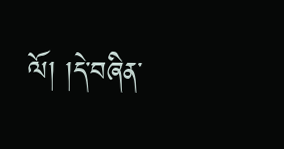ལོ། །དེ་བཞིན་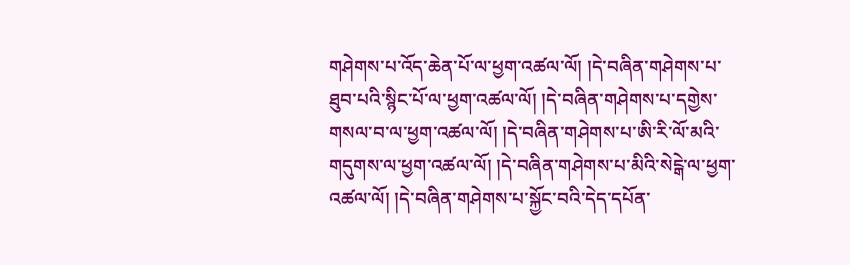གཤེགས་པ་འོད་ཆེན་པོ་ལ་ཕྱག་འཚལ་ལོ། །དེ་བཞིན་གཤེགས་པ་ཐུབ་པའི་སྙིང་པོ་ལ་ཕྱག་འཚལ་ལོ། །དེ་བཞིན་གཤེགས་པ་དགྱེས་གསལ་བ་ལ་ཕྱག་འཚལ་ལོ། །དེ་བཞིན་གཤེགས་པ་ཨི་རི་ལོ་མའི་གདུགས་ལ་ཕྱག་འཚལ་ལོ། །དེ་བཞིན་གཤེགས་པ་མིའི་སེངྒེ་ལ་ཕྱག་འཚལ་ལོ། །དེ་བཞིན་གཤེགས་པ་སྐྱོང་བའི་དེད་དཔོན་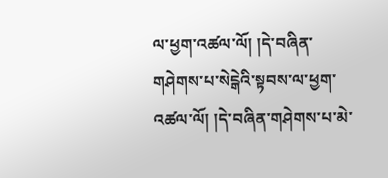ལ་ཕྱག་འཚལ་ལོ། །དེ་བཞིན་གཤེགས་པ་སེངྒེའི་སྟབས་ལ་ཕྱག་འཚལ་ལོ། །དེ་བཞིན་གཤེགས་པ་མེ་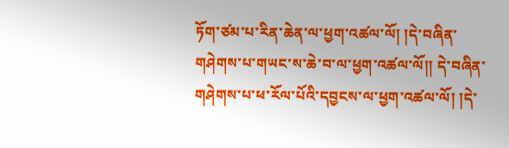ཏོག་ཙམ་པ་རིན་ཆེན་ལ་ཕྱག་འཚལ་ལོ། །དེ་བཞིན་གཤེགས་པ་གཡང་ས་ཆེ་བ་ལ་ཕྱག་འཚལ་ལོ།། དེ་བཞིན་གཤེགས་པ་ཕ་རོལ་པོའི་དབྱངས་ལ་ཕྱག་འཚལ་ལོ། །དེ་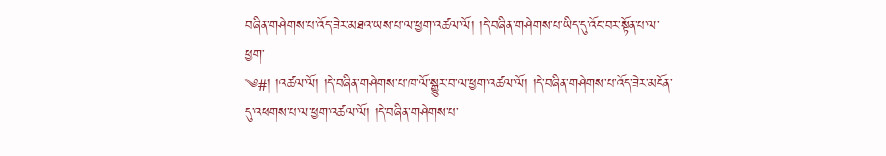བཞིན་གཤེགས་པ་འོད་ཟེར་མཐའ་ཡས་པ་ལ་ཕྱག་འཚལ་ལོ། །དེ་བཞིན་གཤེགས་པ་ཡིད་དུ་འོང་བར་སྟོན་པ་ལ་ཕྱག་
༄#། །འཚལ་ལོ། །དེ་བཞིན་གཤེགས་པ་ཁ་ལོ་སྒྱུར་བ་ལ་ཕྱག་འཚལ་ལོ། །དེ་བཞིན་གཤེགས་པ་འོད་ཟེར་མངོན་དུ་འཕགས་པ་ལ་ཕྱག་འཚལ་ལོ། །དེ་བཞིན་གཤེགས་པ་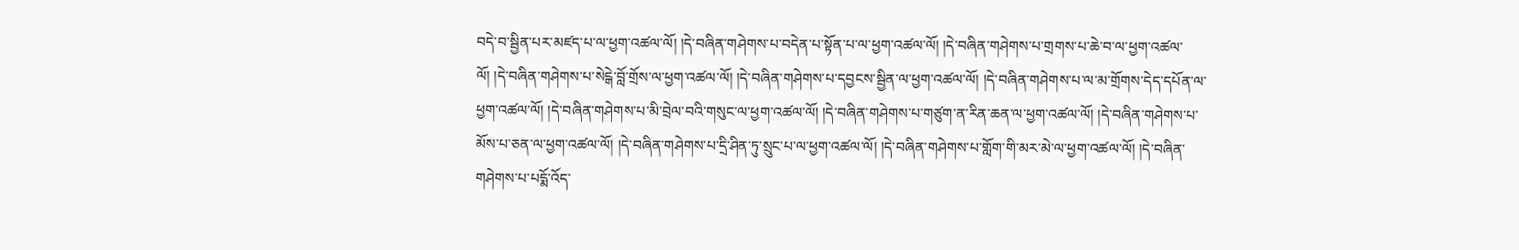བདེ་བ་སྦྱིན་པར་མཛད་པ་ལ་ཕྱག་འཚལ་ལོ། །དེ་བཞིན་གཤེགས་པ་བདེན་པ་སྟོན་པ་ལ་ཕྱག་འཚལ་ལོ། །དེ་བཞིན་གཤེགས་པ་གྲགས་པ་ཆེ་བ་ལ་ཕྱག་འཚལ་ལོ། །དེ་བཞིན་གཤེགས་པ་སེངྒེ་བློ་གྲོས་ལ་ཕྱག་འཚལ་ལོ། །དེ་བཞིན་གཤེགས་པ་དབྱངས་སྦྱིན་ལ་ཕྱག་འཚལ་ལོ། །དེ་བཞིན་གཤེགས་པ་ལ་མ་གྲོགས་དེད་དཔོན་ལ་ཕྱག་འཚལ་ལོ། །དེ་བཞིན་གཤེགས་པ་མི་བྲེལ་བའི་གསུང་ལ་ཕྱག་འཚལ་ལོ། །དེ་བཞིན་གཤེགས་པ་གཙུག་ན་རིན་ཆན་ལ་ཕྱག་འཚལ་ལོ། །དེ་བཞིན་གཤེགས་པ་མོས་པ་ཅན་ལ་ཕྱག་འཚལ་ལོ། །དེ་བཞིན་གཤེགས་པ་དྲི་ཤིན་ཏུ་སྲུང་པ་ལ་ཕྱག་འཚལ་ལོ། །དེ་བཞིན་གཤེགས་པ་གློག་གི་མར་མེ་ལ་ཕྱག་འཚལ་ལོ། །དེ་བཞིན་གཤེགས་པ་པདྨོ་འོད་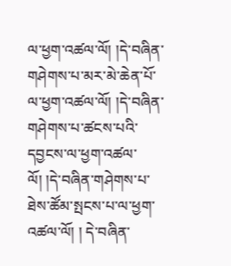ལ་ཕྱག་འཚལ་ལོ། །དེ་བཞིན་གཤེགས་པ་མར་མེ་ཆེན་པོ་ལ་ཕྱག་འཚལ་ལོ། །དེ་བཞིན་གཤེགས་པ་ཚངས་པའི་དབྱངས་ལ་ཕྱག་འཚལ་ལོ། །དེ་བཞིན་གཤེགས་པ་ཐེས་ཚོམ་སྤངས་པ་ལ་ཕྱག་འཚལ་ལོ། ། དེ་བཞིན་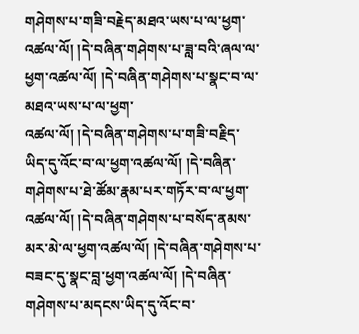གཤེགས་པ་གཟི་བརྗེད་མཐའ་ཡས་པ་ལ་ཕྱག་འཚལ་ལོ། །དེ་བཞིན་གཤེགས་པ་ཟླ་བའི་ཞལ་ལ་ཕྱག་འཚལ་ལོ། །དེ་བཞིན་གཤེགས་པ་སྣང་བ་ལ་མཐའ་ཡས་པ་ལ་ཕྱག་
འཚལ་ལོ། །དེ་བཞིན་གཤེགས་པ་གཟི་བརྗིད་ཡིད་དུ་འོང་བ་ལ་ཕྱག་འཚལ་ལོ། །དེ་བཞིན་གཤེགས་པ་ཐེ་ཚོམ་རྣམ་པར་གཏོར་བ་ལ་ཕྱག་འཚལ་ལོ། །དེ་བཞིན་གཤེགས་པ་བསོད་ནམས་མར་མེ་ལ་ཕྱག་འཚལ་ལོ། །དེ་བཞིན་གཤེགས་པ་བཟང་དུ་སྣང་བླ་ཕྱག་འཚལ་ལོ། །དེ་བཞིན་གཤེགས་པ་མདངས་ཡིད་དུ་འོང་བ་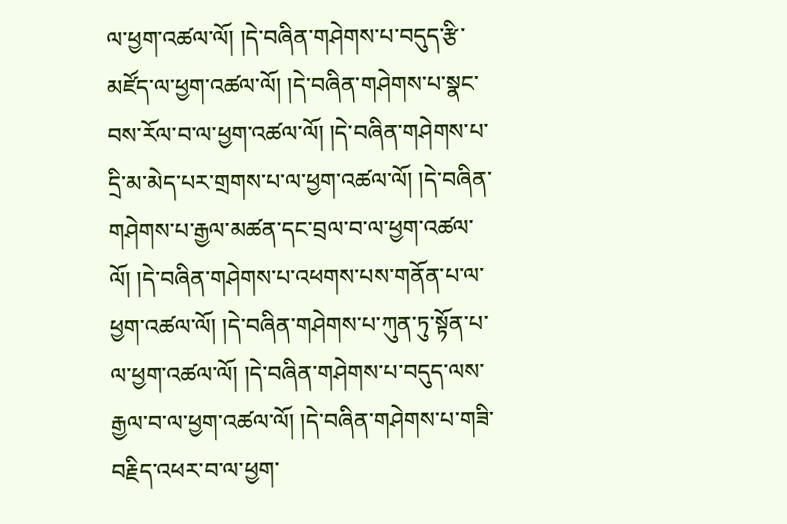ལ་ཕྱག་འཚལ་ལོ། །དེ་བཞིན་གཤེགས་པ་བདུད་རྩི་མཛོད་ལ་ཕྱག་འཚལ་ལོ། །དེ་བཞིན་གཤེགས་པ་སྣང་བས་རོལ་བ་ལ་ཕྱག་འཚལ་ལོ། །དེ་བཞིན་གཤེགས་པ་དྲི་མ་མེད་པར་གྲགས་པ་ལ་ཕྱག་འཚལ་ལོ། །དེ་བཞིན་གཤེགས་པ་རྒྱལ་མཚན་དང་བྲལ་བ་ལ་ཕྱག་འཚལ་ལོ། །དེ་བཞིན་གཤེགས་པ་འཕགས་པས་གནོན་པ་ལ་ཕྱག་འཚལ་ལོ། །དེ་བཞིན་གཤེགས་པ་ཀུན་ཏུ་སྟོན་པ་ལ་ཕྱག་འཚལ་ལོ། །དེ་བཞིན་གཤེགས་པ་བདུད་ལས་རྒྱལ་བ་ལ་ཕྱག་འཚལ་ལོ། །དེ་བཞིན་གཤེགས་པ་གཟི་བརྗིད་འཕར་བ་ལ་ཕྱག་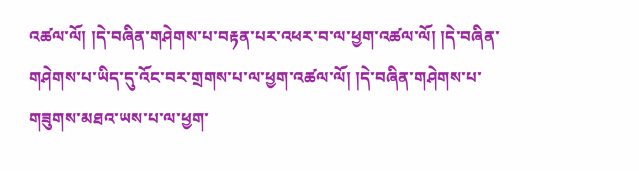འཚལ་ལོ། །དེ་བཞིན་གཤེགས་པ་བརྟན་པར་འཕར་བ་ལ་ཕྱག་འཚལ་ལོ། །དེ་བཞིན་གཤེགས་པ་ཡིད་དུ་འོང་བར་གྲགས་པ་ལ་ཕྱག་འཚལ་ལོ། །དེ་བཞིན་གཤེགས་པ་གཟུགས་མཐའ་ཡས་པ་ལ་ཕྱག་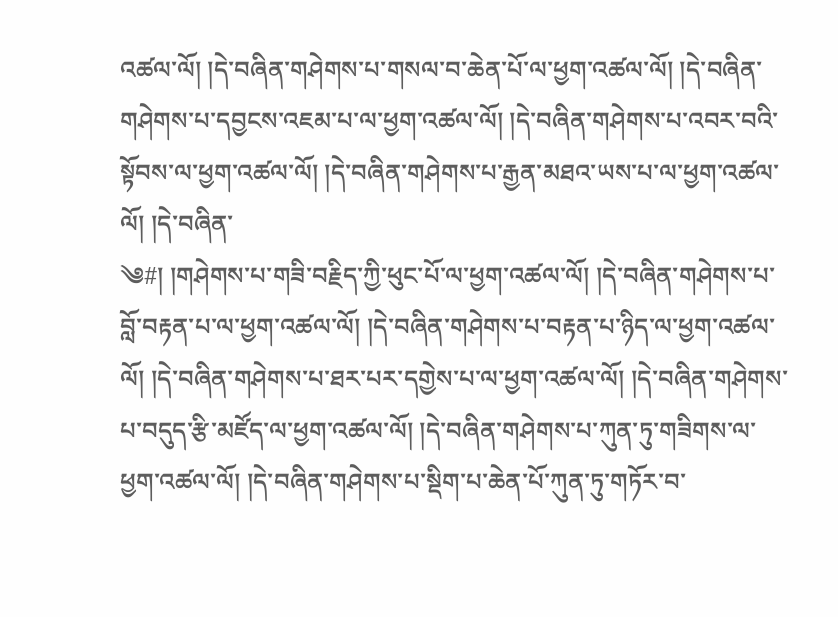འཚལ་ལོ། །དེ་བཞིན་གཤེགས་པ་གསལ་བ་ཆེན་པོ་ལ་ཕྱག་འཚལ་ལོ། །དེ་བཞིན་གཤེགས་པ་དབྱངས་འཇམ་པ་ལ་ཕྱག་འཚལ་ལོ། །དེ་བཞིན་གཤེགས་པ་འབར་བའི་སྟོབས་ལ་ཕྱག་འཚལ་ལོ། །དེ་བཞིན་གཤེགས་པ་རྒྱན་མཐའ་ཡས་པ་ལ་ཕྱག་འཚལ་ལོ། །དེ་བཞིན་
༄#། །གཤེགས་པ་གཟི་བརྗིད་ཀྱི་ཕུང་པོ་ལ་ཕྱག་འཚལ་ལོ། །དེ་བཞིན་གཤེགས་པ་བློ་བརྟན་པ་ལ་ཕྱག་འཚལ་ལོ། །དེ་བཞིན་གཤེགས་པ་བརྟན་པ་ཉིད་ལ་ཕྱག་འཚལ་ལོ། །དེ་བཞིན་གཤེགས་པ་ཐར་པར་དགྱེས་པ་ལ་ཕྱག་འཚལ་ལོ། །དེ་བཞིན་གཤེགས་པ་བདུད་རྩི་མཛོད་ལ་ཕྱག་འཚལ་ལོ། །དེ་བཞིན་གཤེགས་པ་ཀུན་ཏུ་གཟིགས་ལ་ཕྱག་འཚལ་ལོ། །དེ་བཞིན་གཤེགས་པ་སྡིག་པ་ཆེན་པོ་ཀུན་ཏུ་གཏོར་བ་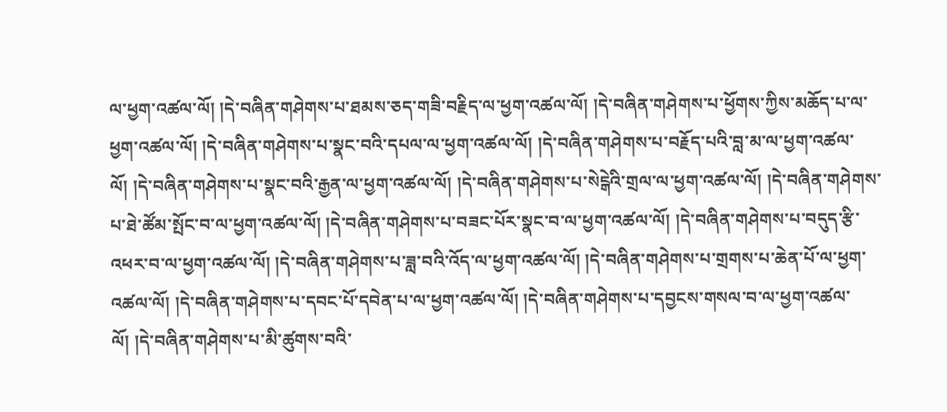ལ་ཕྱག་འཚལ་ལོ། །དེ་བཞིན་གཤེགས་པ་ཐམས་ཅད་གཟི་བརྗིད་ལ་ཕྱག་འཚལ་ལོ། །དེ་བཞིན་གཤེགས་པ་ཕྱོགས་ཀྱིས་མཆོད་པ་ལ་ཕྱག་འཚལ་ལོ། །དེ་བཞིན་གཤེགས་པ་སྣང་བའི་དཔལ་ལ་ཕྱག་འཚལ་ལོ། །དེ་བཞིན་གཤེགས་པ་བརྗོད་པའི་བླ་མ་ལ་ཕྱག་འཚལ་ལོ། །དེ་བཞིན་གཤེགས་པ་སྣང་བའི་རྒྱན་ལ་ཕྱག་འཚལ་ལོ། །དེ་བཞིན་གཤེགས་པ་སེངྒེའི་གྲལ་ལ་ཕྱག་འཚལ་ལོ། །དེ་བཞིན་གཤེགས་པ་ཐེ་ཚོམ་སྤོང་བ་ལ་ཕྱག་འཚལ་ལོ། །དེ་བཞིན་གཤེགས་པ་བཟང་པོར་སྣང་བ་ལ་ཕྱག་འཚལ་ལོ། །དེ་བཞིན་གཤེགས་པ་བདུད་རྩི་འཕར་བ་ལ་ཕྱག་འཚལ་ལོ། །དེ་བཞིན་གཤེགས་པ་ཟླ་བའི་འོད་ལ་ཕྱག་འཚལ་ལོ། །དེ་བཞིན་གཤེགས་པ་གྲགས་པ་ཆེན་པོ་ལ་ཕྱག་འཚལ་ལོ། །དེ་བཞིན་གཤེགས་པ་དབང་པོ་དབེན་པ་ལ་ཕྱག་འཚལ་ལོ། །དེ་བཞིན་གཤེགས་པ་དབྱངས་གསལ་བ་ལ་ཕྱག་འཚལ་ལོ། །དེ་བཞིན་གཤེགས་པ་མི་ཚུགས་བའི་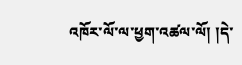འཁོར་ལོ་ལ་ཕྱག་འཚལ་ལོ། །དེ་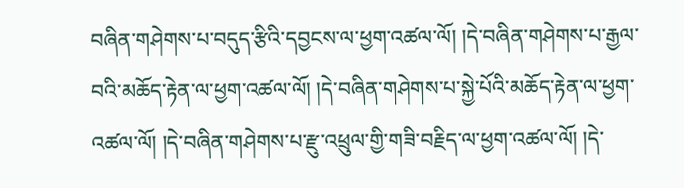བཞིན་གཤེགས་པ་བདུད་རྩིའི་དབྱངས་ལ་ཕྱག་འཚལ་ལོ། །དེ་བཞིན་གཤེགས་པ་རྒྱལ་བའི་མཆོད་རྟེན་ལ་ཕྱག་འཚལ་ལོ། །དེ་བཞིན་གཤེགས་པ་སྐྱེ་པོའི་མཆོད་རྟེན་ལ་ཕྱག་འཚལ་ལོ། །དེ་བཞིན་གཤེགས་པ་རྫུ་འཕྲུལ་གྱི་གཟི་བརྗིད་ལ་ཕྱག་འཚལ་ལོ། །དེ་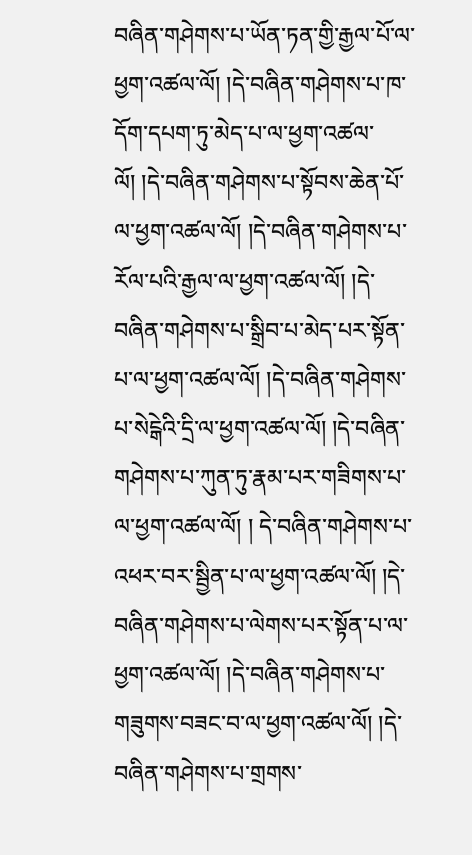བཞིན་གཤེགས་པ་ཡོན་ཏན་གྱི་རྒྱལ་པོ་ལ་ཕྱག་འཚལ་ལོ། །དེ་བཞིན་གཤེགས་པ་ཁ་དོག་དཔག་ཏུ་མེད་པ་ལ་ཕྱག་འཚལ་ལོ། །དེ་བཞིན་གཤེགས་པ་སྟོབས་ཆེན་པོ་ལ་ཕྱག་འཚལ་ལོ། །དེ་བཞིན་གཤེགས་པ་རོལ་པའི་རྒྱལ་ལ་ཕྱག་འཚལ་ལོ། །དེ་བཞིན་གཤེགས་པ་སྒྲིབ་པ་མེད་པར་སྟོན་པ་ལ་ཕྱག་འཚལ་ལོ། །དེ་བཞིན་གཤེགས་པ་སེངྒེའི་དྲི་ལ་ཕྱག་འཚལ་ལོ། །དེ་བཞིན་གཤེགས་པ་ཀུན་ཏུ་རྣམ་པར་གཟིགས་པ་ལ་ཕྱག་འཚལ་ལོ། ། དེ་བཞིན་གཤེགས་པ་འཕར་བར་སྦྱིན་པ་ལ་ཕྱག་འཚལ་ལོ། །དེ་བཞིན་གཤེགས་པ་ལེགས་པར་སྟོན་པ་ལ་ཕྱག་འཚལ་ལོ། །དེ་བཞིན་གཤེགས་པ་གཟུགས་བཟང་བ་ལ་ཕྱག་འཚལ་ལོ། །དེ་བཞིན་གཤེགས་པ་གྲགས་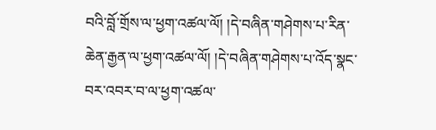བའི་བློ་གྲོས་ལ་ཕྱག་འཚལ་ལོ། །དེ་བཞིན་གཤེགས་པ་རིན་ཆེན་རྒྱན་ལ་ཕྱག་འཚལ་ལོ། །དེ་བཞིན་གཤེགས་པ་འོད་སྣང་བར་འབར་བ་ལ་ཕྱག་འཚལ་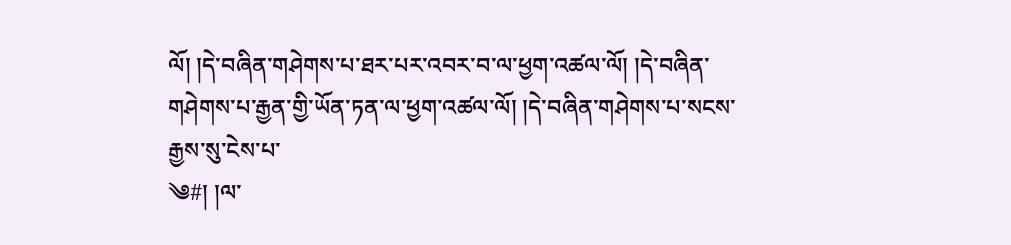ལོ། །དེ་བཞིན་གཤེགས་པ་ཐར་པར་འབར་བ་ལ་ཕྱག་འཚལ་ལོ། །དེ་བཞིན་གཤེགས་པ་རྒྱན་གྱི་ཡོན་ཏན་ལ་ཕྱག་འཚལ་ལོ། །དེ་བཞིན་གཤེགས་པ་སངས་རྒྱས་སུ་ངེས་པ་
༄#། །ལ་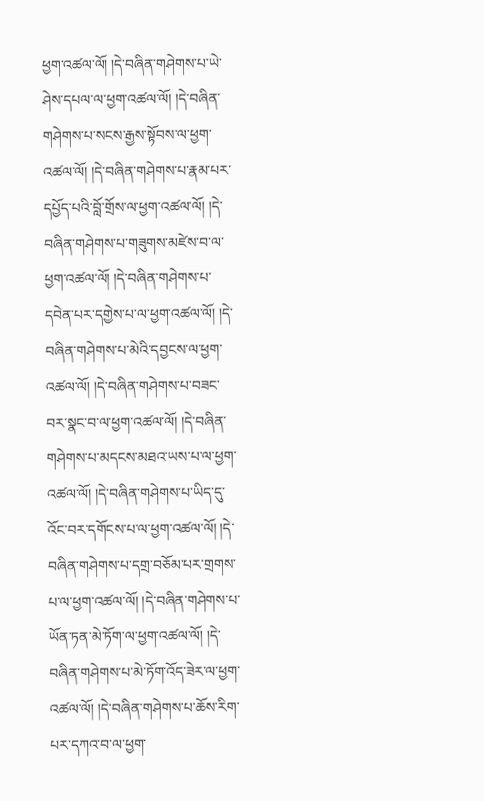ཕྱག་འཚལ་ལོ། །དེ་བཞིན་གཤེགས་པ་ཡེ་ཤེས་དཔལ་ལ་ཕྱག་འཚལ་ལོ། །དེ་བཞིན་གཤེགས་པ་སངས་རྒྱས་སྟོབས་ལ་ཕྱག་འཚལ་ལོ། །དེ་བཞིན་གཤེགས་པ་རྣམ་པར་དཔྱོད་པའི་བློ་གྲོས་ལ་ཕྱག་འཚལ་ལོ། །དེ་བཞིན་གཤེགས་པ་གཟུགས་མཛེས་བ་ལ་ཕྱག་འཚལ་ལོ། །དེ་བཞིན་གཤེགས་པ་དབེན་པར་དགྱེས་པ་ལ་ཕྱག་འཚལ་ལོ། །དེ་བཞིན་གཤེགས་པ་མེའི་དབྱངས་ལ་ཕྱག་འཚལ་ལོ། །དེ་བཞིན་གཤེགས་པ་བཟང་བར་སྣང་བ་ལ་ཕྱག་འཚལ་ལོ། །དེ་བཞིན་གཤེགས་པ་མདངས་མཐའ་ཡས་པ་ལ་ཕྱག་འཚལ་ལོ། །དེ་བཞིན་གཤེགས་པ་ཡིད་དུ་འོང་བར་དགོངས་པ་ལ་ཕྱག་འཚལ་ལོ། །དེ་བཞིན་གཤེགས་པ་དགྲ་བཅོམ་པར་གྲགས་པ་ལ་ཕྱག་འཚལ་ལོ། །དེ་བཞིན་གཤེགས་པ་ཡོན་ཏན་མེ་ཏོག་ལ་ཕྱག་འཚལ་ལོ། །དེ་བཞིན་གཤེགས་པ་མེ་ཏོག་འོད་ཟེར་ལ་ཕྱག་འཚལ་ལོ། །དེ་བཞིན་གཤེགས་པ་ཆོས་རིག་པར་དཀའ་བ་ལ་ཕྱག་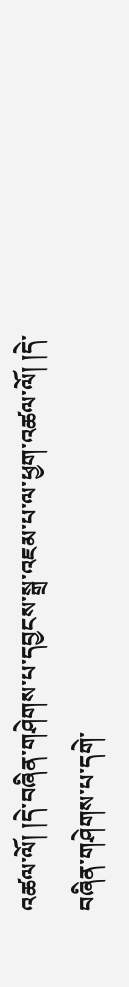འཚལ་ལོ། །དེ་བཞིན་གཤེགས་པ་དབྱངས་སྒྲ་འཇམ་པ་ལ་ཕྱག་འཚལ་ལོ། །དེ་བཞིན་གཤེགས་པ་དགེ་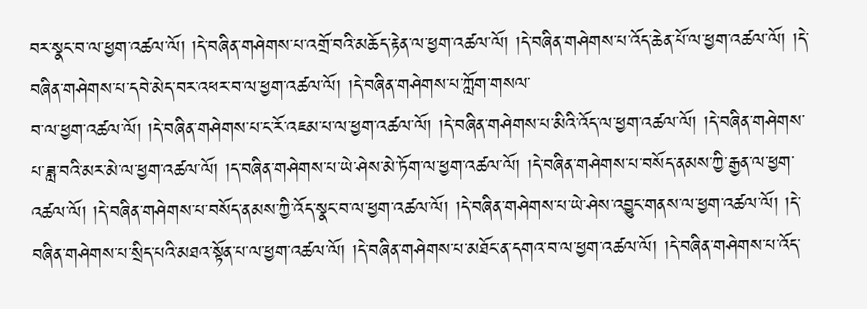བར་སྣང་བ་ལ་ཕྱག་འཚལ་ལོ། །དེ་བཞིན་གཤེགས་པ་འགྲོ་བའི་མཆོད་རྟེན་ལ་ཕྱག་འཚལ་ལོ། །དེ་བཞིན་གཤེགས་པ་འོད་ཆེན་པོ་ལ་ཕྱག་འཚལ་ལོ། །དེ་བཞིན་གཤེགས་པ་དབེ་མེད་བར་འཕར་བ་ལ་ཕྱག་འཚལ་ལོ། །དེ་བཞིན་གཤེགས་པ་ཀློག་གསལ་
བ་ལ་ཕྱག་འཚལ་ལོ། །དེ་བཞིན་གཤེགས་པ་ང་རོ་འཇམ་པ་ལ་ཕྱག་འཚལ་ལོ། །དེ་བཞིན་གཤེགས་པ་མིའི་འོད་ལ་ཕྱག་འཚལ་ལོ། །དེ་བཞིན་གཤེགས་པ་ཟླ་བའི་མར་མེ་ལ་ཕྱག་འཚལ་ལོ། །ད་བཞིན་གཤེགས་པ་ཡེ་ཤེས་མེ་ཏོག་ལ་ཕྱག་འཚལ་ལོ། །དེ་བཞིན་གཤེགས་པ་བསོད་ནམས་ཀྱི་རྒྱན་ལ་ཕྱག་འཚལ་ལོ། །དེ་བཞིན་གཤེགས་པ་བསོད་ནམས་ཀྱི་འོད་སྣང་བ་ལ་ཕྱག་འཚལ་ལོ། །དེ་བཞིན་གཤེགས་པ་ཡེ་ཤེས་འབྱུང་གནས་ལ་ཕྱག་འཚལ་ལོ། །དེ་བཞིན་གཤེགས་པ་སྲིད་པའི་མཐའ་སྟོན་པ་ལ་ཕྱག་འཚལ་ལོ། །དེ་བཞིན་གཤེགས་པ་མཐོང་ན་དགའ་བ་ལ་ཕྱག་འཚལ་ལོ། །དེ་བཞིན་གཤེགས་པ་འོད་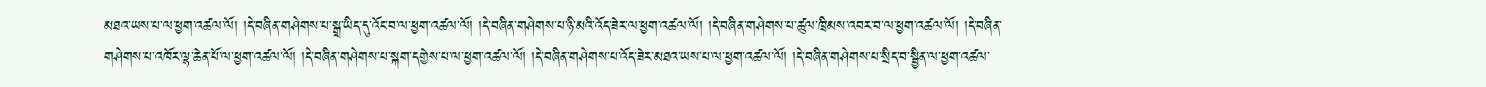མཐའ་ཡས་པ་ལ་ཕྱག་འཚལ་ལོ། །དེ་བཞིན་གཤེགས་པ་སྒྲ་ཡིད་དུ་འོང་བ་ལ་ཕྱག་འཚལ་ལོ། །དེ་བཞིན་གཤེགས་པ་ཉི་མའི་འོད་ཟེར་ལ་ཕྱག་འཚལ་ལོ། །དེ་བཞིན་གཤེགས་པ་ཚུལ་ཁྲིམས་འབར་བ་ལ་ཕྱག་འཚལ་ལོ། །དེ་བཞིན་གཤེགས་པ་འཁོར་ལྷ་ཆེན་པོ་ལ་ཕྱག་འཚལ་ལོ། །དེ་བཞིན་གཤེགས་པ་སྐག་དགྱེས་པ་ལ་ཕྱག་འཚལ་ལོ། །དེ་བཞིན་གཤེགས་པ་འོད་ཟེར་མཐའ་ཡས་པ་ལ་ཕྱག་འཚལ་ལོ། །དེ་བཞིན་གཤེགས་པ་སྲིད་བ་སྦྱིན་ལ་ཕྱག་འཚལ་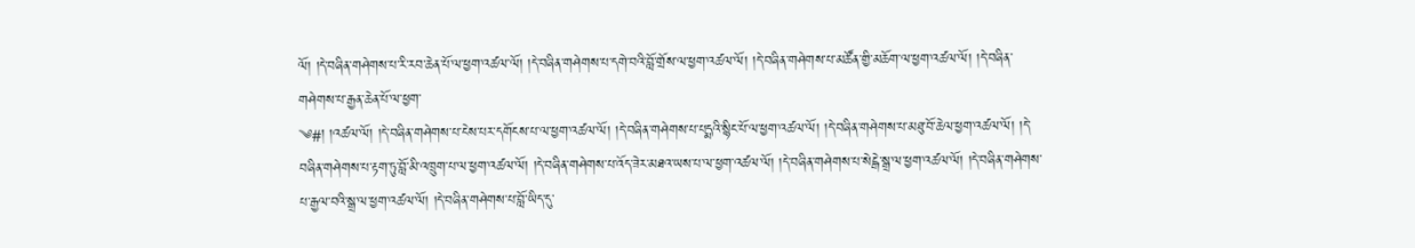ལོ། །དེ་བཞིན་གཤེགས་པ་རི་རབ་ཆེན་པོ་ལ་ཕྱག་འཚལ་ལོ། །དེ་བཞིན་གཤེགས་པ་དགེ་བའི་བློ་གྲོས་ལ་ཕྱག་འཚལ་ལོ། །དེ་བཞིན་གཤེགས་པ་མཚོན་གྱི་མཆོག་ལ་ཕྱག་འཚལ་ལོ། །དེ་བཞིན་གཤེགས་པ་རྒྱན་ཆེན་པོ་ལ་ཕྱག་
༄#། །འཚལ་ལོ། །དེ་བཞིན་གཤེགས་པ་ངེས་པར་དགོངས་པ་ལ་ཕྱག་འཚལ་ལོ། །དེ་བཞིན་གཤེགས་པ་པདྨའི་སྙིང་པོ་ལ་ཕྱག་འཚལ་ལོ། །དེ་བཞིན་གཤེགས་པ་མཐུ་བོ་ཆེལ་ཕྱག་འཚལ་ལོ། །དེ་བཞིན་གཤེགས་པ་རྟག་ཏུ་བློ་མི་འཁྲུག་པ་ལ་ཕྱག་འཚལ་ལོ། །དེ་བཞིན་གཤེགས་པ་འོད་ཟེར་མཐའ་ཡས་པ་ལ་ཕྱག་འཚལ་ལོ། །དེ་བཞིན་གཤེགས་པ་སེངྒེ་སྒྲ་ལ་ཕྱག་འཚལ་ལོ། །དེ་བཞིན་གཤེགས་པ་རྒྱལ་བའི་སྒྲ་ལ་ཕྱག་འཚལ་ལོ། །དེ་བཞིན་གཤེགས་པ་བློ་ཡིད་དུ་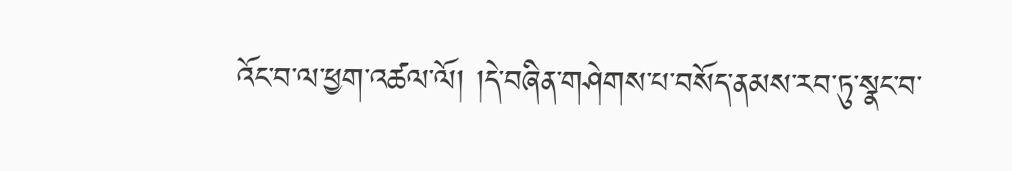འོང་བ་ལ་ཕྱག་འཚལ་ལོ། །དེ་བཞིན་གཤེགས་པ་བསོད་ནམས་རབ་ཏུ་སྣང་བ་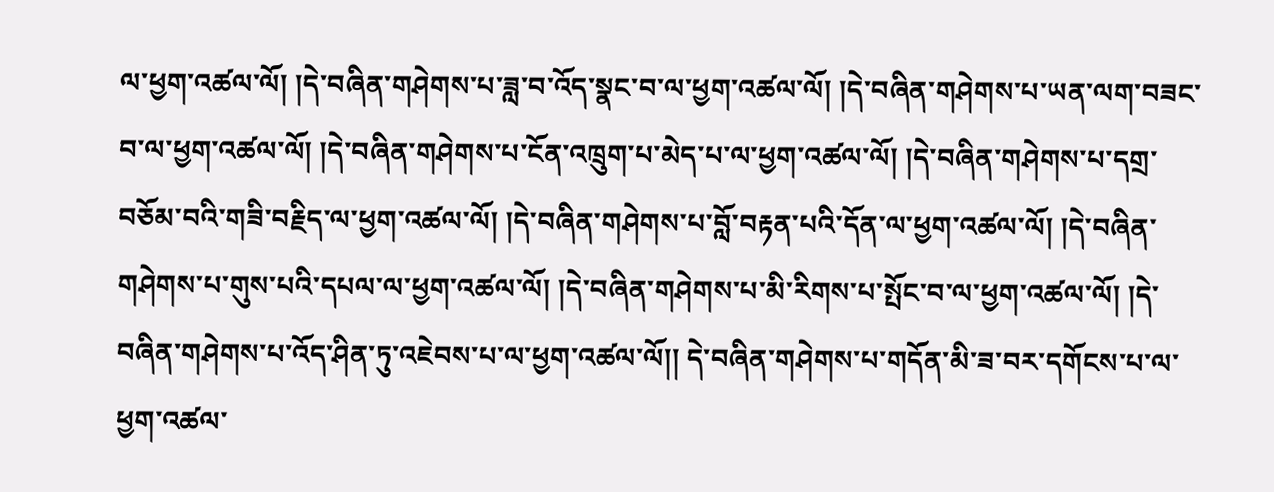ལ་ཕྱག་འཚལ་ལོ། །དེ་བཞིན་གཤེགས་པ་ཟླ་བ་འོད་སྣང་བ་ལ་ཕྱག་འཚལ་ལོ། །དེ་བཞིན་གཤེགས་པ་ཡན་ལག་བཟང་བ་ལ་ཕྱག་འཚལ་ལོ། །དེ་བཞིན་གཤེགས་པ་ངོན་འཁྲུག་པ་མེད་པ་ལ་ཕྱག་འཚལ་ལོ། །དེ་བཞིན་གཤེགས་པ་དགྲ་བཅོམ་བའི་གཟི་བརྗིད་ལ་ཕྱག་འཚལ་ལོ། །དེ་བཞིན་གཤེགས་པ་བློ་བརྟན་པའི་དོན་ལ་ཕྱག་འཚལ་ལོ། །དེ་བཞིན་གཤེགས་པ་གུས་པའི་དཔལ་ལ་ཕྱག་འཚལ་ལོ། །དེ་བཞིན་གཤེགས་པ་མི་རིགས་པ་སྤོང་བ་ལ་ཕྱག་འཚལ་ལོ། །དེ་བཞིན་གཤེགས་པ་འོད་ཤིན་ཏུ་འཇེབས་པ་ལ་ཕྱག་འཚལ་ལོ།། དེ་བཞིན་གཤེགས་པ་གདོན་མི་ཟ་བར་དགོངས་པ་ལ་ཕྱག་འཚལ་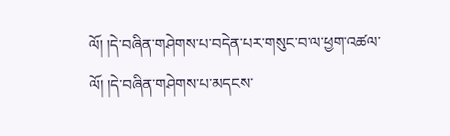ལོ། །དེ་བཞིན་གཤེགས་པ་བདེན་པར་གསུང་བ་ལ་ཕྱག་འཚལ་ལོ། །དེ་བཞིན་གཤེགས་པ་མདངས་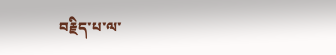བརྗིད་པ་ལ་